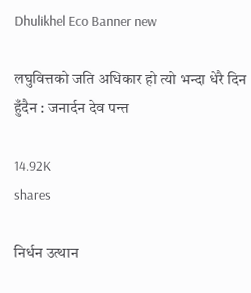Dhulikhel Eco Banner new

लघुवित्तको जति अधिकार हो त्यो भन्दा धेरै दिन हुँदैन : जनार्दन देव पन्त

14.92K
shares

निर्धन उत्थान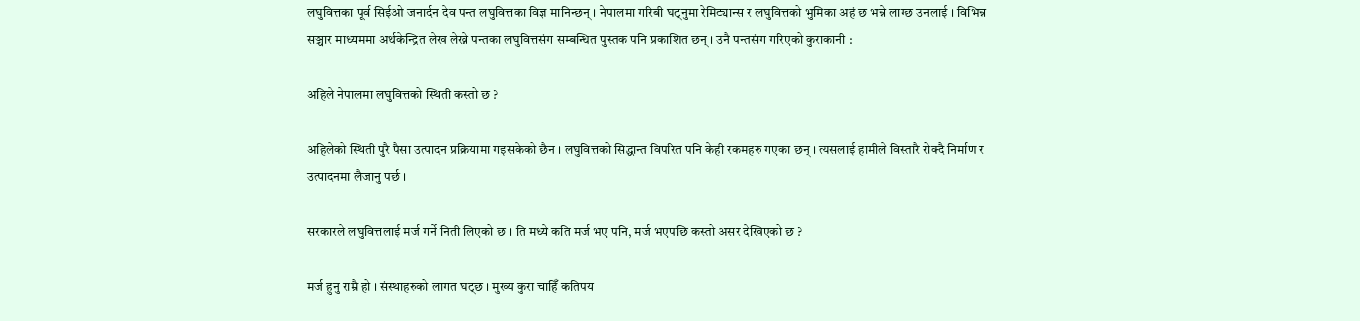लघुवित्तका पूर्व सिईओ जनार्दन देव पन्त लघुवित्तका विज्ञ मानिन्छन् । नेपालमा गरिबी घट्नुमा रेमिट्यान्स र लघुवित्तको भुमिका अहं छ भन्ने लाग्छ उनलाई । विभिन्न सञ्चार माध्यममा अर्थकेन्द्रित लेख लेख्ने पन्तका लघुवित्तसंग सम्बन्धित पुस्तक पनि प्रकाशित छन् । उनै पन्तसंग गरिएको कुराकानी :

अहिले नेपालमा लघुवित्तको स्थिती कस्तो छ ?

अहिलेको स्थिती पुरै पैसा उत्पादन प्रक्रियामा गइसकेको छैन । लघुवित्तको सिद्धान्त विपरित पनि केही रकमहरु गएका छन् । त्यसलाई हामीले विस्तारै रोक्दै निर्माण र उत्पादनमा लैजानु पर्छ ।

सरकारले लघुवित्तलाई मर्ज गर्ने निती लिएको छ । ति मध्ये कति मर्ज भए पनि, मर्ज भएपछि कस्तो असर देखिएको छ ?

मर्ज हुनु राम्रै हो । संस्थाहरुको लागत घट्छ । मुख्य कुरा चाहिँ कतिपय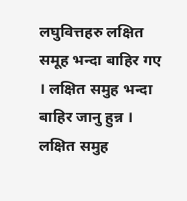लघुवित्तहरु लक्षित समूह भन्दा बाहिर गए । लक्षित समुह भन्दा बाहिर जानु हुन्न । लक्षित समुह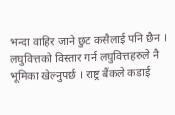भन्दा वाहिर जाने छुट कसैलाई पनि छैन । लघुवित्तको विस्तार गर्न लघुवित्तहरुले नै भूमिका खेल्नुपर्छ । राष्ट्र बैंकले कडाई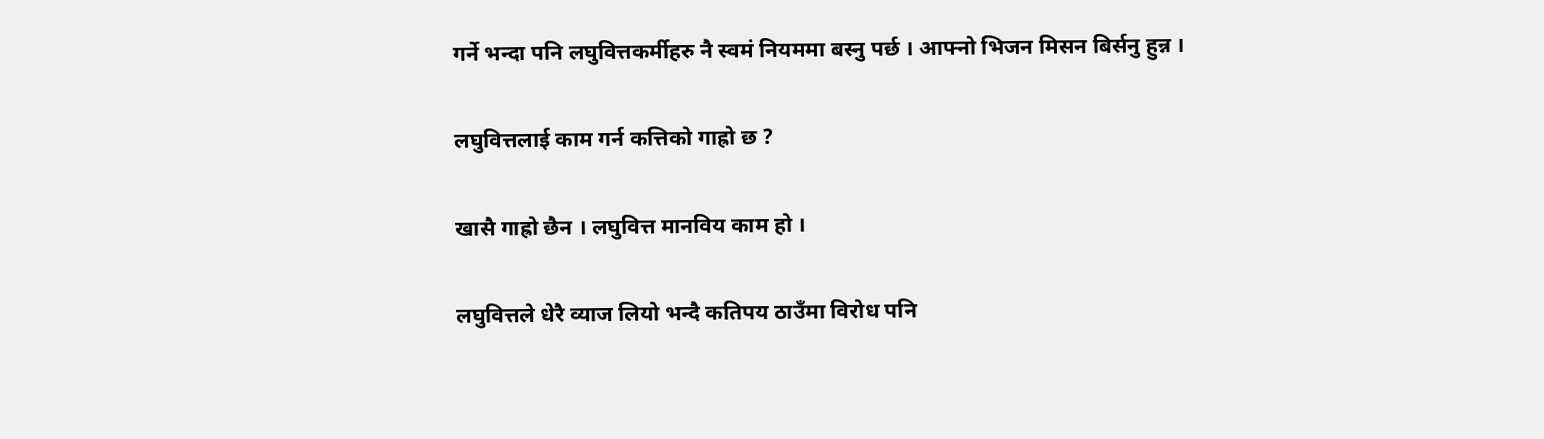गर्ने भन्दा पनि लघुवित्तकर्मीहरु नै स्वमं नियममा बस्नु पर्छ । आफ्नो भिजन मिसन बिर्सनु हुन्न ।

लघुवित्तलाई काम गर्न कत्तिको गाह्रो छ ?

खासै गाह्रो छैन । लघुवित्त मानविय काम हो ।

लघुवित्तले धेरै व्याज लियो भन्दै कतिपय ठाउँमा विरोध पनि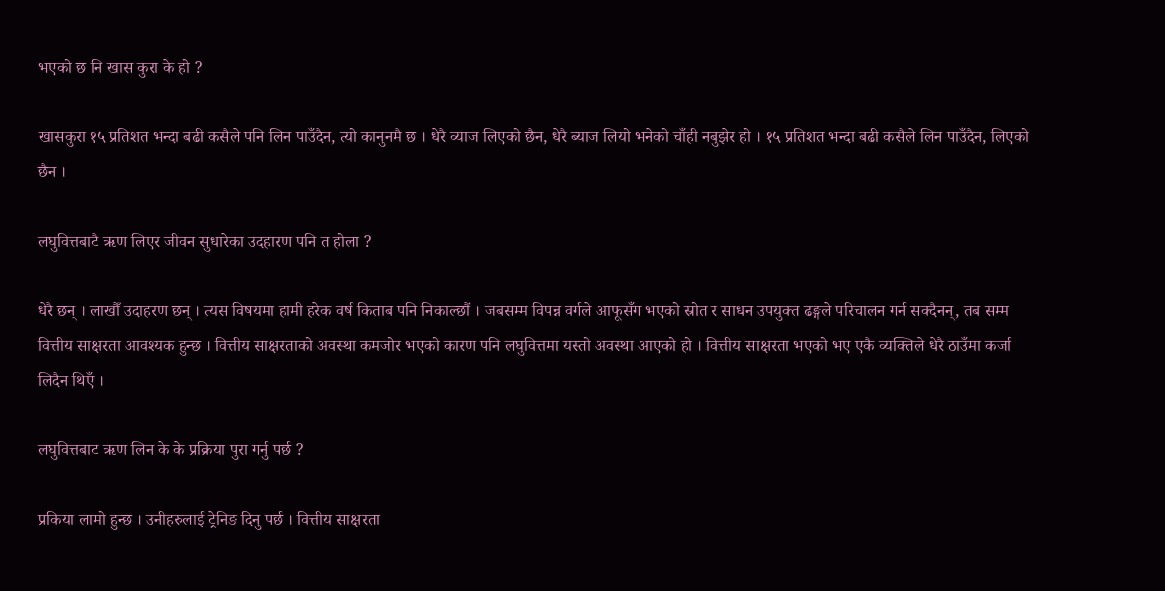भएको छ नि खास कुरा के हो ?

खासकुरा १५ प्रतिशत भन्दा बढी कसैले पनि लिन पाउँदैन, त्यो कानुनमै छ । धेरै व्याज लिएको छैन, धेरै ब्याज लियो भनेको चाँही नबुझेर हो । १५ प्रतिशत भन्दा बढी कसैले लिन पाउँदैन, लिएको छैन ।

लघुवित्तबाटै ऋण लिएर जीवन सुधारेका उदहारण पनि त होला ?

धेरै छन् । लाखौँ उदाहरण छन् । त्यस विषयमा हामी हरेक वर्ष किताब पनि निकाल्छौं । जबसम्म विपन्न वर्गले आफूसँग भएको स्रोत र साधन उपयुक्त ढङ्गले परिचालन गर्न सक्दैनन्, तब सम्म वित्तीय साक्षरता आवश्यक हुन्छ । वित्तीय साक्षरताको अवस्था कमजोर भएको कारण पनि लघुवित्तमा यस्तो अवस्था आएको हो । वित्तीय साक्षरता भएको भए एकै व्यक्तिले धेरै ठाउँमा कर्जा लिदैन थिएँ ।

लघुवित्तबाट ऋण लिन के के प्रक्रिया पुरा गर्नु पर्छ ?

प्रकिया लामो हुन्छ । उनीहरुलाई ट्रेनिङ दिनु पर्छ । वित्तीय साक्षरता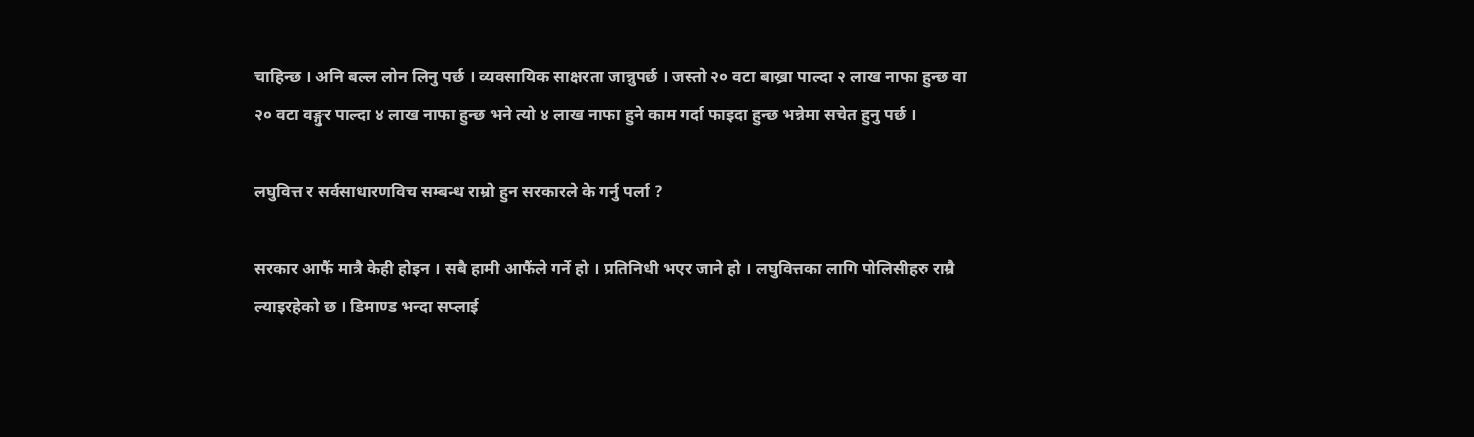चाहिन्छ । अनि बल्ल लोन लिनु पर्छ । व्यवसायिक साक्षरता जान्नुपर्छ । जस्तो २० वटा बाख्रा पाल्दा २ लाख नाफा हुन्छ वा २० वटा वङ्गुर पाल्दा ४ लाख नाफा हुन्छ भने त्यो ४ लाख नाफा हुने काम गर्दा फाइदा हुन्छ भन्नेमा सचेत हुनु पर्छ ।

लघुवित्त र सर्वसाधारणविच सम्बन्ध राम्रो हुन सरकारले के गर्नु पर्ला ?

सरकार आफैं मात्रै केही होइन । सबै हामी आफैंले गर्ने हो । प्रतिनिधी भएर जाने हो । लघुवित्तका लागि पोलिसीहरु राम्रै ल्याइरहेको छ । डिमाण्ड भन्दा सप्लाई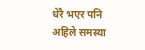धेरै भएर पनि अहिले समस्या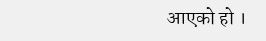आएको हो ।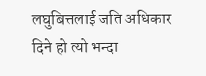लघुबित्तलाई जति अधिकार दिने हो त्यो भन्दा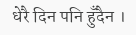धेरै दिन पनि हुँदैन ।